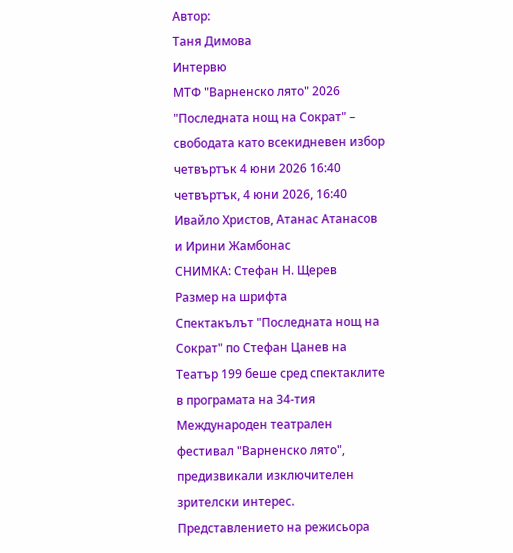Автор:
Таня Димова
Интервю
МТФ "Варненско лято" 2026
"Последната нощ на Сократ" – свободата като всекидневен избор
четвъртък 4 юни 2026 16:40
четвъртък, 4 юни 2026, 16:40
Ивайло Христов, Атанас Атанасов и Ирини Жамбонас
СНИМКА: Стефан Н. Щерев
Размер на шрифта
Спектакълът "Последната нощ на Сократ" по Стефан Цанев на Театър 199 беше сред спектаклите в програмата на 34-тия Международен театрален фестивал "Варненско лято", предизвикали изключителен зрителски интерес. Представлението на режисьора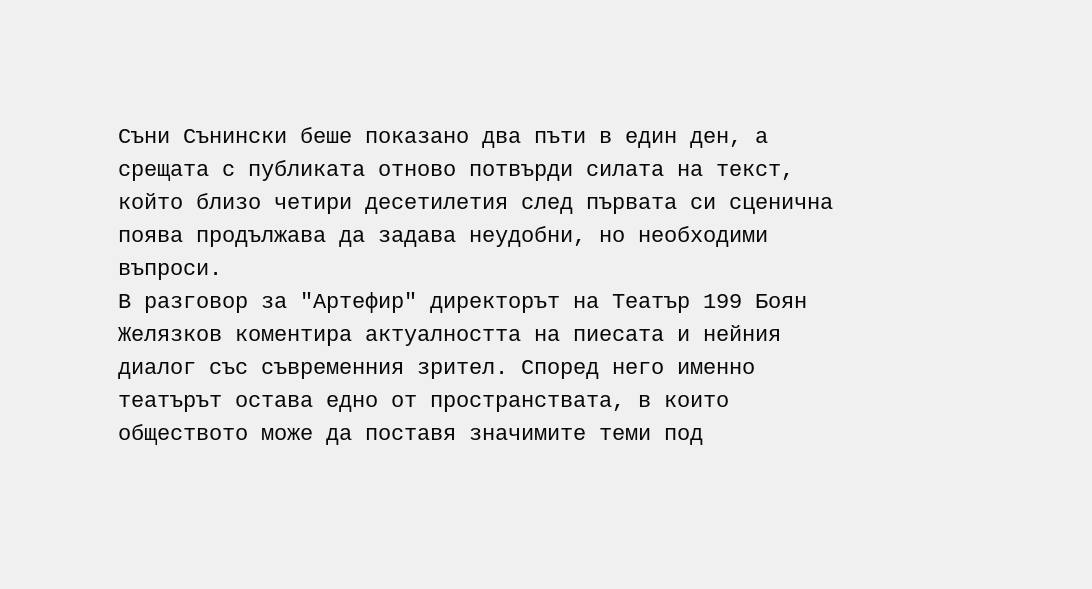Съни Сънински беше показано два пъти в един ден, а срещата с публиката отново потвърди силата на текст, който близо четири десетилетия след първата си сценична поява продължава да задава неудобни, но необходими въпроси.
В разговор за "Артефир" директорът на Театър 199 Боян Желязков коментира актуалността на пиесата и нейния диалог със съвременния зрител. Според него именно театърът остава едно от пространствата, в които обществото може да поставя значимите теми под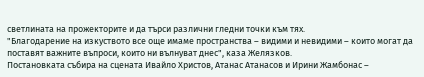светлината на прожекторите и да търси различни гледни точки към тях.
"Благодарение на изкуството все още имаме пространства – видими и невидими – които могат да поставят важните въпроси, които ни вълнуват днес", каза Желязков.
Постановката събира на сцената Ивайло Христов, Атанас Атанасов и Ирини Жамбонас –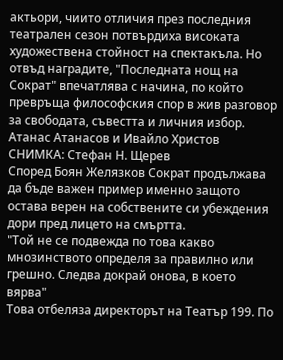актьори, чиито отличия през последния театрален сезон потвърдиха високата художествена стойност на спектакъла. Но отвъд наградите, "Последната нощ на Сократ" впечатлява с начина, по който превръща философския спор в жив разговор за свободата, съвестта и личния избор.
Атанас Атанасов и Ивайло Христов
СНИМКА: Стефан Н. Щерев
Според Боян Желязков Сократ продължава да бъде важен пример именно защото остава верен на собствените си убеждения дори пред лицето на смъртта.
"Той не се подвежда по това какво мнозинството определя за правилно или грешно. Следва докрай онова, в което вярва"
Това отбеляза директорът на Театър 199. По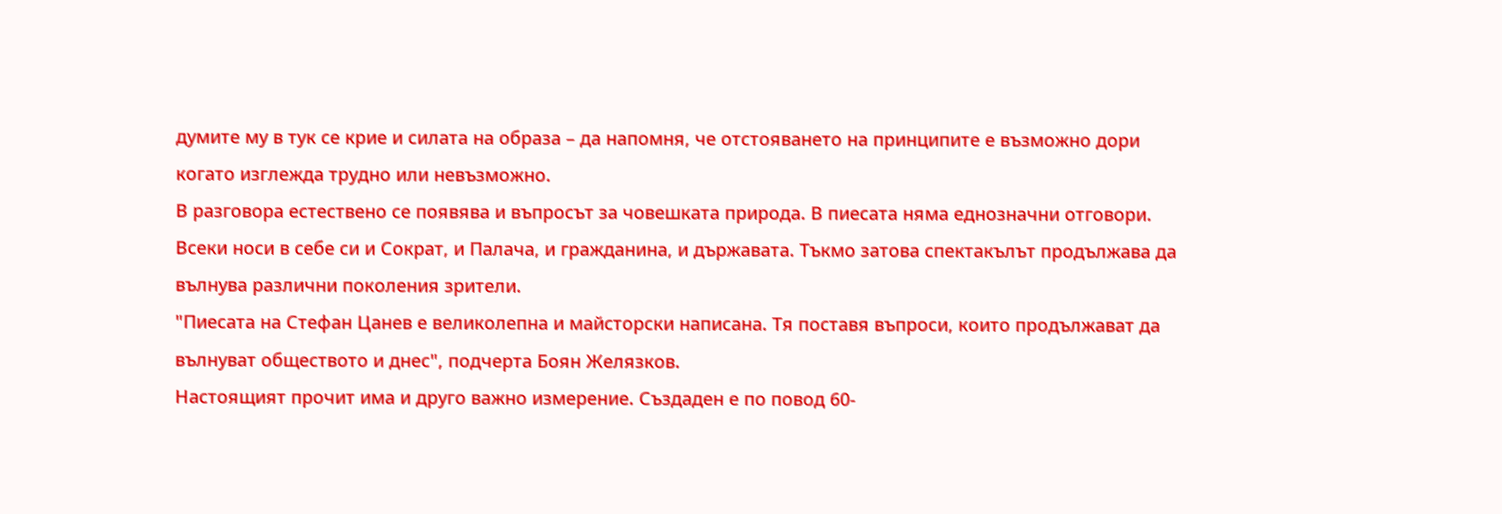думите му в тук се крие и силата на образа – да напомня, че отстояването на принципите е възможно дори когато изглежда трудно или невъзможно.
В разговора естествено се появява и въпросът за човешката природа. В пиесата няма еднозначни отговори. Всеки носи в себе си и Сократ, и Палача, и гражданина, и държавата. Тъкмо затова спектакълът продължава да вълнува различни поколения зрители.
"Пиесата на Стефан Цанев е великолепна и майсторски написана. Тя поставя въпроси, които продължават да вълнуват обществото и днес", подчерта Боян Желязков.
Настоящият прочит има и друго важно измерение. Създаден е по повод 60-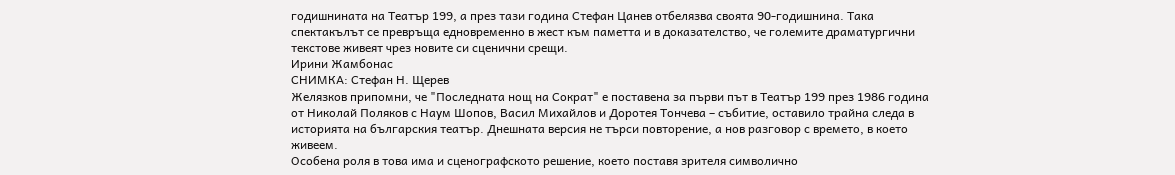годишнината на Театър 199, а през тази година Стефан Цанев отбелязва своята 90-годишнина. Така спектакълът се превръща едновременно в жест към паметта и в доказателство, че големите драматургични текстове живеят чрез новите си сценични срещи.
Ирини Жамбонас
СНИМКА: Стефан Н. Щерев
Желязков припомни, че "Последната нощ на Сократ" е поставена за първи път в Театър 199 през 1986 година от Николай Поляков с Наум Шопов, Васил Михайлов и Доротея Тончева – събитие, оставило трайна следа в историята на българския театър. Днешната версия не търси повторение, а нов разговор с времето, в което живеем.
Особена роля в това има и сценографското решение, което поставя зрителя символично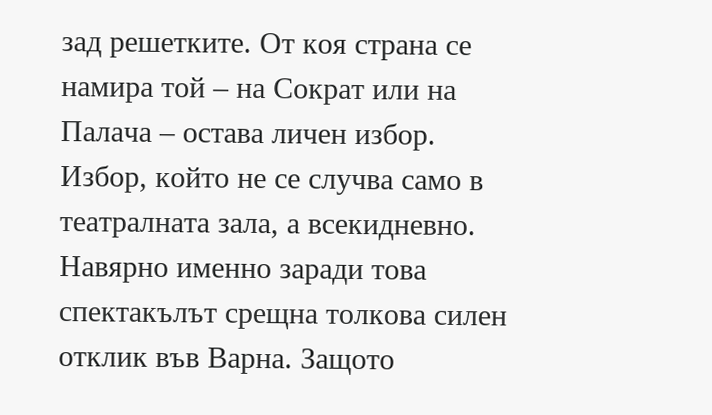зад решетките. От коя страна се намира той – на Сократ или на Палача – остава личен избор. Избор, който не се случва само в театралната зала, а всекидневно.
Навярно именно заради това спектакълът срещна толкова силен отклик във Варна. Защото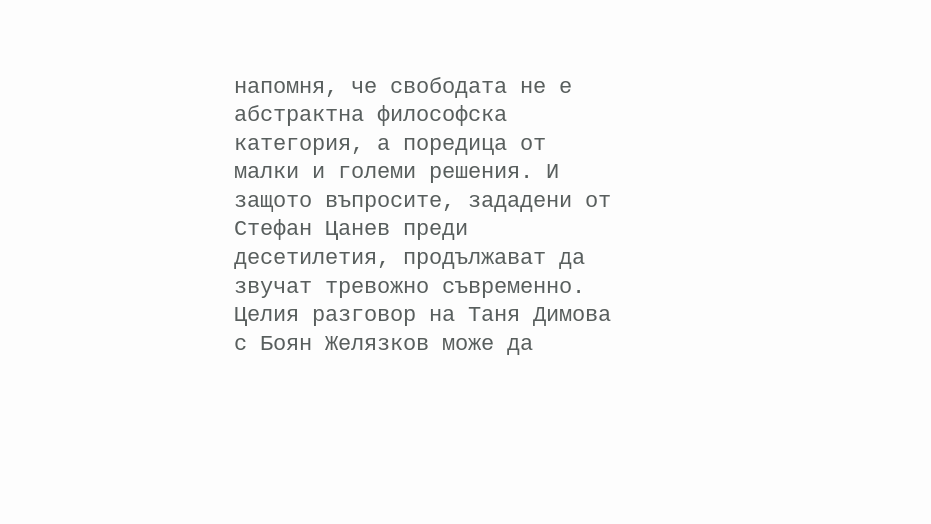напомня, че свободата не е абстрактна философска категория, а поредица от малки и големи решения. И защото въпросите, зададени от Стефан Цанев преди десетилетия, продължават да звучат тревожно съвременно.
Целия разговор на Таня Димова с Боян Желязков може да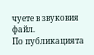чуете в звуковия файл.
По публикацията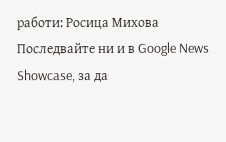работи: Росица Михова
Последвайте ни и в Google News Showcase, за да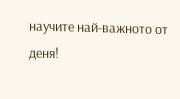научите най-важното от деня!